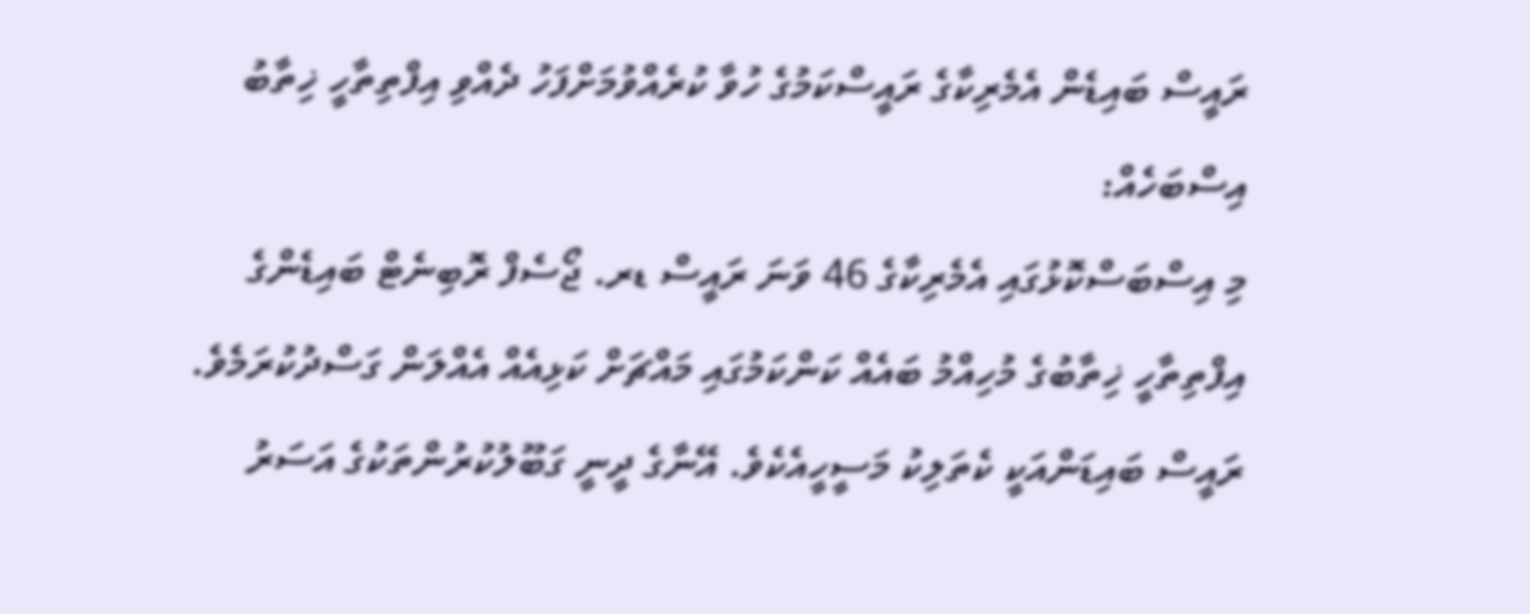ރައީސް ބައިޑެން އެމެރިކާގެ ރައީސްކަމުގެ ހުވާ ކުރެއްވުމަށްފަހު ދެއްވި އިފްތިތާހީ ޚިތާބު
އިސްބަހެއް:
މި އިސްބަސްކޮޅުގައި އެމެރިކާގެ 46 ވަނަ ރައީސް ޑރ. ޖޯސެފް ރޮބިނެޓް ބައިޑެންގެ އިފްތިތާހީ ޚިތާބުގެ މުހިއްމު ބައެއް ކަންކަމުގައި މައްޗަށް ކަޅިއެއް އެއްލަން ގަސްދުކުރަމެވެ.
ރައީސް ބައިޑަންއަކީ ކެތަލިކު މަސީހީއެކެވެ. އޭނާގެ ދީނީ ގަބޫލުކުރުންތަކުގެ އަސަރު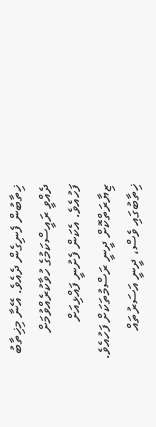ޚިތާބުން ފެނިގެން ދެއެވެ. އޭނާ މިޚިތާބު ދެއްވީ ރައީސްކަމުގެ ހުވާކުރެއްވުމަށް ފަހުއެވެ. އެކަން ފެށުނީ ފައްޅިއަށް ޒިޔާރަތްކޮށް ދީނީ ރަސްމުތަކަށް ފަހުއެވެ. ޚިތާބުގައި ވެސް، ދީނީ އަސަރުތައް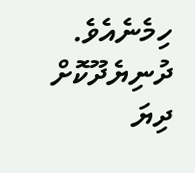ހިމެނެއެވެ. ދުނިޔެދޫކޮށް ދިޔަ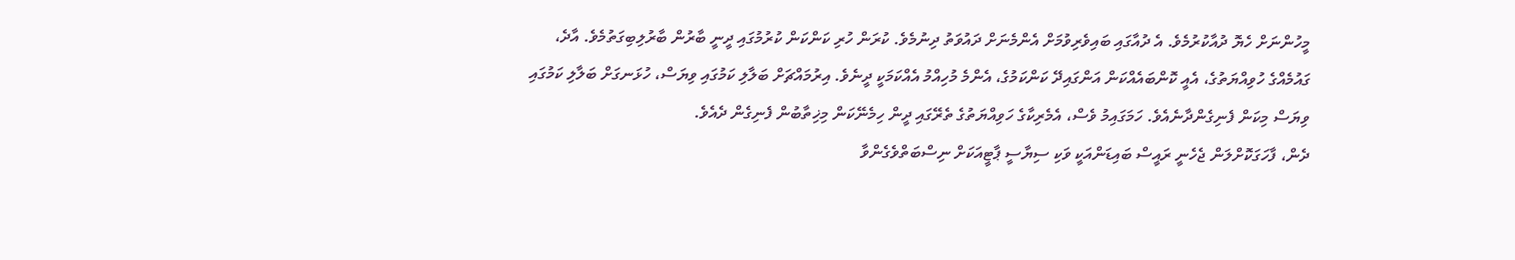މީހުންނަށް ހެޔޮ ދުއާކުރުމެވެ. އެ ދުއާގައި ބައިވެރިވުމަށް އެންމެނަށް ދައުވަތު ދިނުމެވެ. ކުރަން ހުރި ކަންކަން ކުރުމުގައި ދީނީ ބާރުން ބާރުލިބިގަތުމެވެ. އާދެ، ގައުމެއްގެ ހުވިއްޔަތުގެ، އެއީ ކޮންބައެއްކަން އަންގައިދޭ ކަންކަމުގެ، އެންމެ މުހިއްމު އެއްކަމަކީ ދީނެވެ. އިރުމައްޗަށް ބަލާލި ކަމުގައި ވިޔަސް، ހުޅަނގަށް ބަލާލި ކަމުގައި ވިޔަސް މިކަން ފެނިގެންދާނެއެވެ. ހަމަގައިމު ވެސް، އެމެރިކާގެ ހަވިއްޔަތުގެ ތެރޭގައި ދީން ހިމެނޭކަން މިޚިތާބުން ފެނިގެން ދެއެވެ.
ދެން، ފާހަގަކޮށްލަން ޖެހެނީ ރައީސް ބައިޑަންއަކީ ވަކި ސިޔާސީ ޕާޓީއަކަށް ނިސްބަތްވެގެންވާ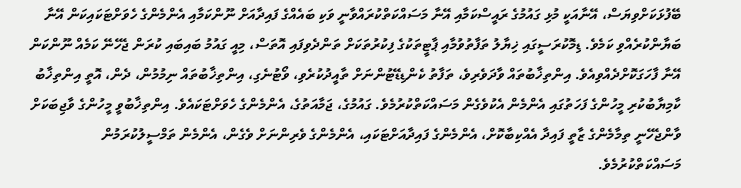ބޭފުޅަކަށްވިޔަސް، އޭނާއަކީ މުޅި ގައުމުގެ ރައީސްކަމާއި އޭނާ މަސައްކަތްކުރައްވާނީ ވަކި ބައެއްގެ ފައިދާއަށް ނޫންކަމާއި އެންމެންގެ ހެވަށްޓަކައިކަން އޭނާ ބަޔާންކުރެއްވި ކަމެވެ. ޑިމޮކުރަސީގައި ޚިޔާލު ތަފާތުވުމާއި ޕާޓީތަކުގެ ފިކުރުތަކަށް ތަންދެވިފައި އޮތަސް، މިއީ ގައުމު ބައިބައި ކުރަން ޖެހޭނޭ ކަމެއް ނޫންކަން އޭނާ ފާހަގަކޮށްދެއްވިއެވެ. އިންތިޚާބުތައް ވާދަވެރިވެ، ތަފާތު ކެންޑިޑޭޓުންނަށް ތާއީދުކުރެވި، ވޯޓުނެގި، އިންތިޚާބުތައް ނިމުމުން، ދެން، އޮތީ އިންތިޚާބު ކާމިޔާބުކުރި މީހުންގެ ފަހަތުގައި އެންމެން އެކުވެގެން މަސައްކަތްކުރުމެވެ. ގައުމުގެ، ޖަމާއަތުގެ، އެންމެންގެ ހެވަށްޓަކައެވެ. އިންތިޚާބުވީ މީހުންގެ ވާޖިބަކަށް ވާންޖެހޭނީ ތިމާމެންގެ ޒާތީ ފައިދާ އެއްކިބާކޮށް، އެންމެންގެ ފައިދާއަށްޓަކައި، އެންމެންގެ ވެރިންނަށް ވެގެން، އެންމެން ތަމްސީލުކުރަމުން މަސައްކަތްކުރުމެވެ.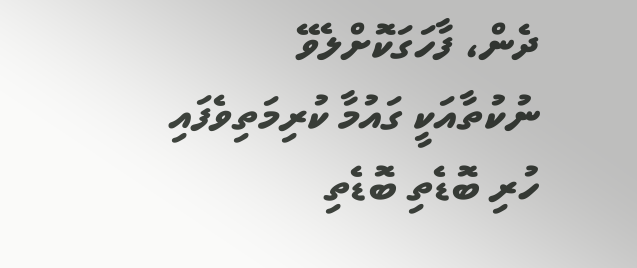ދެން، ފާހަގަކޮށްލެވޭ ނުކުތާއަކީ ގައުމާ ކުރިމަތިވެފައި ހުރި ބޮޑެތި ބޮޑެތި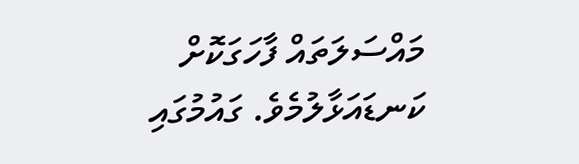މައްސަލަތައް ފާހަގަކޮށް ކަނޑައަޅާލުމެވެ. ގައުމުގައި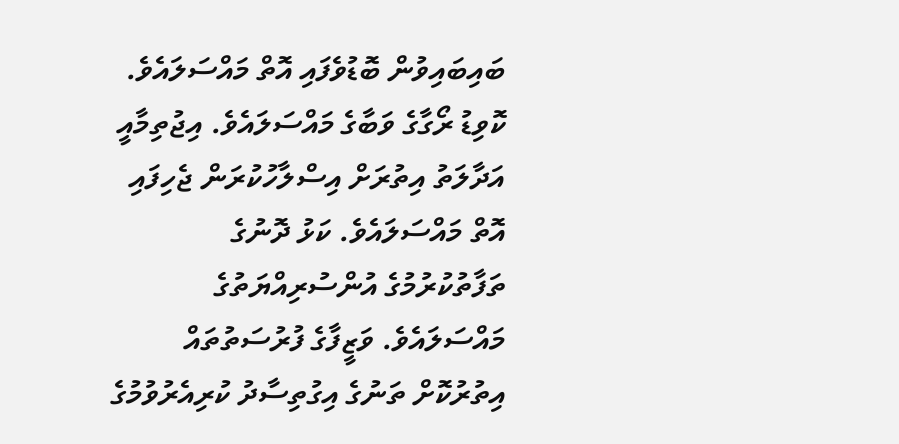ބައިބައިވުން ބޮޑުވެފައި އޮތް މައްސަލައެވެ. ކޮވިޑު ރޯގާގެ ވަބާގެ މައްސަލައެވެ. އިޖުތިމާއީ އަދާލަތު އިތުރަށް އިސްލާހުކުރަން ޖެހިފައި އޮތް މައްސަލައެވެ. ކަޅު ދޮނުގެ ތަފާތުކުރުމުގެ އުންސުރިއްޔަތުގެ މައްސަލައެވެ. ވަޒީފާގެ ފުރުސަތުތައް އިތުރުކޮށް ތަނުގެ އިގުތިސާދު ކުރިއެރުވުމުގެ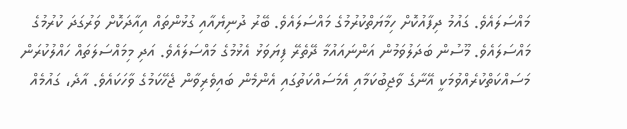މައްސަލައެވެ. ގައުމު ދިފާއުކޮށް ހިމާޔަތްކުރުމުގެ މައްސަލައެވެ. ބޭރު ދުނިޔެއާއި ގުޅުންތައް އިއާދަކޮށް ވަރުގަދަ ކުރުމުގެ މައްސަލައެވެ. މޫސުން ބަދަލުވަމުން އަންނައައުމާ ދޭތެރޭ ފިޔަވަޅު އެޅުމުގެ މައްސަލައެވެ. އަދި މިމައްސަލަތައް ހައްލުކުރަން މަސައްކަތްކުރެއްވުމަކީ އޭނާގެ ވާޖިބުކަމާއި އެމަސައްކަތުގައި އެންމެން ބައިވެރިވާން ޖެހޭކަމުގެ ވާހަކައެވެ. އާދެ، ގައުމެއް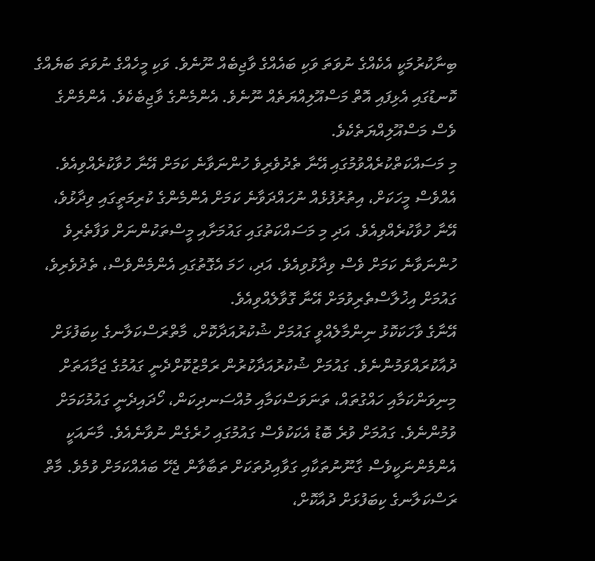ބިނާކުރުމަކީ އެކެއްގެ ނުވަތަ ވަކި ބައެއްގެ ވާޖިބެއް ނޫނެވެ. ވަކި މީހެއްގެ ނުވަތަ ބަޔެއްގެ ކޮނޑުގައި އެޅިފައި އޮތް މަސްއޫލިއްޔަތެއް ނޫނެވެ. އެންމެންގެ ވާޖިބެކެވެ. އެންމެންގެ ވެސް މަސްއޫލިއްޔަތެކެވެ.
މި މަސައްކަތްކުރެއްވުމުގައި އޭނާ ތެދުވެރިވެ ހުންނަވާނެ ކަމަށް އޭނާ ހުވާކުރެއްވިއެވެ. އެއްވެސް މީހަކަށް، އިތުރުފުޅެއް ނުހައްދަވާނެ ކަމަށް އެންމެންގެ ކުރިމަތީގައި ވިދާޅުވެ، އޭނާ ހުވާކުރެއްވިއެވެ. އަދި މި މަސައްކަތުގައި ގައުމަށާއި މީސްތަކުންނަށް ވަފާތެރިވެ ހުންނަވާނެ ކަމަށް ވެސް ވިދާޅުވިއެވެ. އަދި، ހަމަ އެގޮތުގައި އެންމެންވެސް، ތެދުވެރިވެ، ގައުމަށް އިޚުލާސްތެރިވުމަށް އޭނާ ގޮވާލެއްވިއެވެ.
އޭނާގެ ވާހަކަކޮޅު ނިންމާލެއްވީ ގައުމަށް ޝުކުރުއަދާކޮށް، މާތްރަސްކަލާނގެ ކިބަފުޅަށް ދުއާކުރައްވަމުންނެވެ. ގައުމަށް ޝުކުރުއަދާކުރުން ރަމްޒުކޮށްދެނީ ގައުމުގެ ޖަމާއަތަށް މިނިވަންކަމާއި ހައްގުތައް، ތަނަވަސްކަމާއި މުއްސަނދިކަން، ހޯދައިދެނީ ގައުމުކަމަށް ވުމުންނެވެ. ގައުމަށް ވުރެ ބޮޑު އެކަކުވެސް ގައުމުގައި ހުރެގެން ނުވާނެއެވެ. މާނައަކީ އެންމެންނަކީވެސް ގާނޫނުތަކާއި ގަވާއިދުތަކަށް ތަބާވާން ޖެހޭ ބައެއްކަމަށް ވުމެވެ. މާތް ރަސްކަލާނގެ ކިބަފުޅަށް ދުއާކޮށް،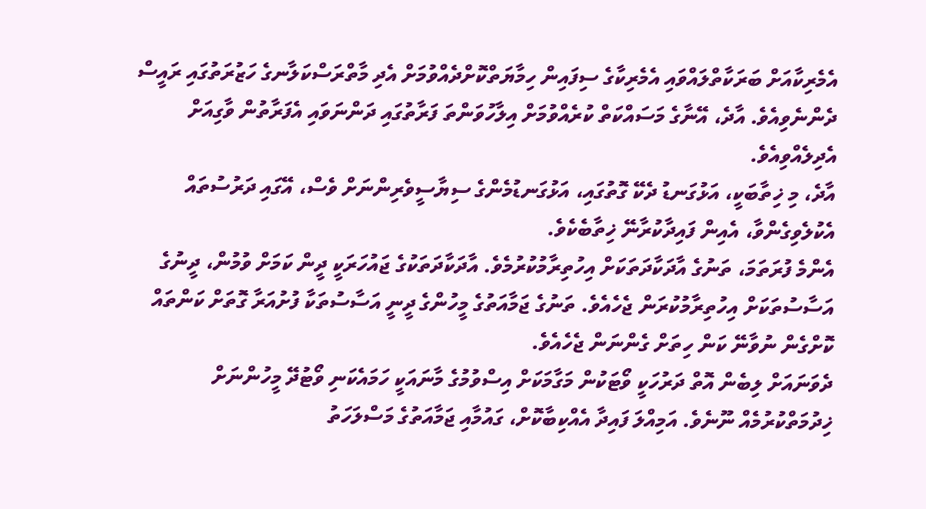އެމެރިކާއަށް ބަރަކާތްލައްވައި އެމެރިކާގެ ސިފައިން ހިމާޔަތްކޮށްދެއްވުމަށް އެދި މާތްރަސްކަލާނގެ ހަޒުރަތުގައި ރައީސް ދެންނެވިއެވެ. އާދެ، އޭނާގެ މަސައްކަތް ކުރެއްވުމަށް އިލާހުވަންތަ ފަރާތުގައި ދަންނަވައި އެފަރާތުން ވާގިއަށް އެދިލެއްވިއެވެ.
އާދެ، މި ޚިތާބަކީ، އަޅުގަނޑު ދެކޭ ގޮތުގައި، އަޅުގަނޑުމެންގެ ސިޔާސީވެރިންނަށް ވެސް، އޭގައި ދަރުސުތައް އެކުލެވިގެންވާ، އެއިން ފައިދާކުރާނޭ ޚިތާބެކެވެ.
އެންމެ ފުރަތަމަ، ތަނުގެ އާދަކާދަތަކަށް އިހުތިރާމުކުރުމެވެ. އާދަކާދަތަކުގެ ޖައުހަރަކީ ދީން ކަމަށް ވުމުން، ދީނުގެ އަސާސުތަކަށް އިހުތިރާމުކުރަން ޖެހެއެވެ. ތަނުގެ ޖަމާއަތުގެ މީހުންގެ ދީނީ އަސާސުތަކާ ފުށުއަރާ ގޮތަށް ކަންތައް ކޮށްގެން ނުވާނޭ ކަން ހިތަށް ގެންނަން ޖެހެއެވެ.
ދެވަނައަށް ލިބެން އޮތް ދަރުހަކީ ވޯޓަކުން މަގާމަކަށް އިސްވުމުގެ މާނައަކީ ހަމައެކަނި ވޯޓުދޭ މީހުންނަށް ޚިދުމަތްކުރުމެއް ނޫނެވެ. އަމިއްލަ ފައިދާ އެއްކިބާކޮށް، ގައުމާއި ޖަމާއަތުގެ މަސްލަހަތު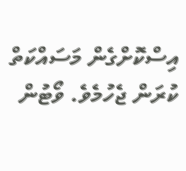އިސްކޮށްގެން މަސައްކަތް ކުރަން ޖެހުމެވެ. ވޯޓުން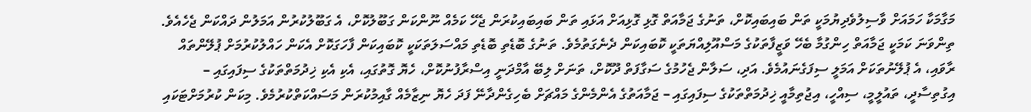މަގާމަކާ ހަމައަށް ވާސިލުވެދިޔުމަކީ ތަން ބައިބައިކޮށް، ތަނުގެ ޖަމާއަތް ގޮޅި ގޮޅިއަށް އަޅައި ތަން ބައިބައިކުރަން ޖެހޭ ކަމެއް ނޫންކަން ގަބޫލުކޮށް، އެ ގަބޫލުކުރުން އަމަލުން ދައްކަން ޖެހެއެވެ.
ތިންވަނަ ކަމަކީ ޖަމާއަތް ހިންގުމާ ބެހޭ ވަޒީފާތަކުގެ މަސްއޫލިއްޔަތަކީ ކޮބައިކަން ދެނެގަތުމެވެ. ތަނުގެ ބޮޑެތި ބޮޑެތި މައްސަލަތަކަކީ ކޮބައިކަން ފާހަގަކޮށް އެކަން ހައްލުކުރުމަށް ޕުލޭންތައް ރާވައި، އެ ޕުލޭނުތަކަށް އަމަލީ ސިފަގެނައުމެވެ. އަދި، ސަލާން ޖެހުމުގެ ސަގާފަތް ދޫކޮށް، ތަނަށް ލިބޭ އާމްދަނީ އިސްރާފުނުކޮށް، ހެޔޮ ގޮތުގައި، އެކި އެކި ޚިދުމަތްތަކުގެ ސިފައިގައި – އިގުތިސާދީ، ތައުލީމީ، ސިއްހީ، އިޖުތިމާއީ ޚިދުމަތްތަކުގެ ސިފައިގައި – ޖަމާއަތުގެ އެންމެންގެ މައްޗަށް ބެހިގެންދާނޭ ފަދަ ހެޔޮ ނިޒާމެއް ގާއިމުކުރަން މަސައްކަތްކުރުމެވެ. މިކަން ކުރުމަށްޓަކައި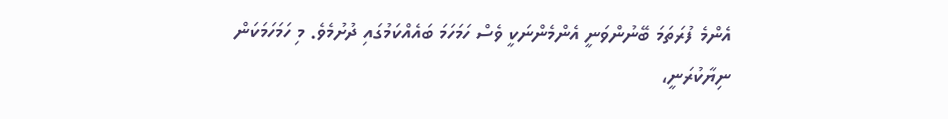އެންމެ ފުރަތަމަ ބޭނުންވަނީ އެންމެންނަކީ ވެސް ހަމަހަމަ ބައެއްކަމުގައި ދުށުމެވެ. މި ހަމަހަމަކަން ނިޔާކުރަނީ،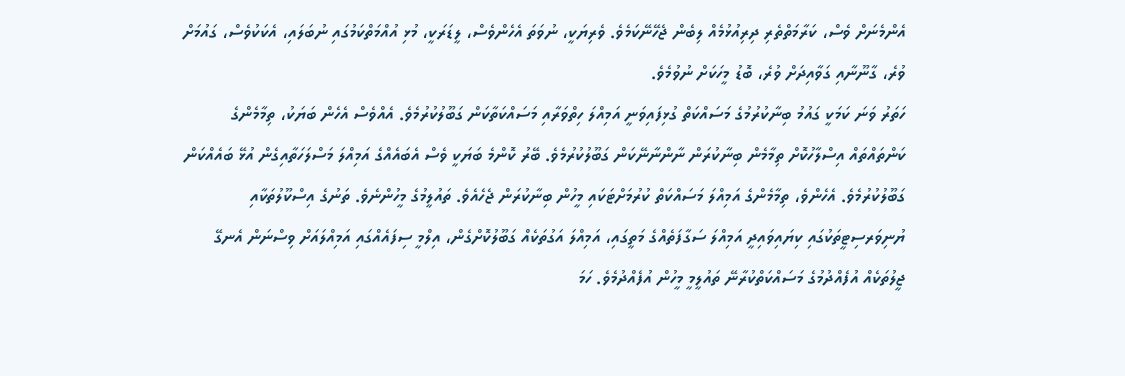އެންމެނަށް ވެސް، ކަރާމަތްތެރި ދިރިއުޅުމެއް ލިބެން ޖެހޭނޭކަމެވެ. ވެރިޔަކީ، ނުވަތަ އެހެންވެސް، ލީޑަރަކީ، މުޅި އުއްމަތްކަމުގައި ނުބަލައި، އެކަކުވެސް، ގައުމަށް ވުރެ، ގާނޫނާއި ގަވާއިދަށް ވުރެ، ބޮޑު މީހަކަށް ނުވުމެވެ.
ހަތަރު ވަނަ ކަމަކީ ގައުމު ބިނާކުރުމުގެ މަސައްކަތް ގުޅިފައިވަނީ އަމިއްލަ ހިތްވަރާއި މަސައްކަތާކަން ގަބޫލުކުރުމެވެ. އެއްވެސް އެހެން ބަޔަކު، ތިމާމެންގެ ކަންތައްތައް އިސްލާހުކޮށް ތިމާމެން ބިނާކުރަން ނާންނާނޭކަން ގަބޫލުކުރުމެވެ. ބޭރު ކޮންމެ ބަޔަކީ ވެސް އެބައެއްގެ އަމިއްލަ މަސްލަހަތާއިގެން އުޅޭ ބައެއްކަން ގަބޫލުކުރުމެވެ. އެހެންވެ، ތިމާމެންގެ އަމިއްލަ މަސައްކަތް ކުރުމަށްޓަކައި މީހުން ބިނާކުރަން ޖެހެއެވެ. ތައުލީމުގެ މީހުންނެވެ. ތަނުގެ އިސްކޫލުތަކާއި ޔުނިވަރސިޓީތަކުގައި ކިޔައިވައިދީ އަމިއްލަ ސަގާފަތެއްގެ މަތީގައި، އަމިއްލަ އަގުތަކެއް ގަބޫލުކޮށްގެން، އިލްމީ ސިފައެއްގައި އަމިއްލައަށް ވިސްނަން އެނގޭ ޖީލުތަކެއް އުފެއްދުމުގެ މަސައްކަތްކުރާނޭ ތައުލީމީ މީހުން އުފެއްދުމެވެ. ހަމަ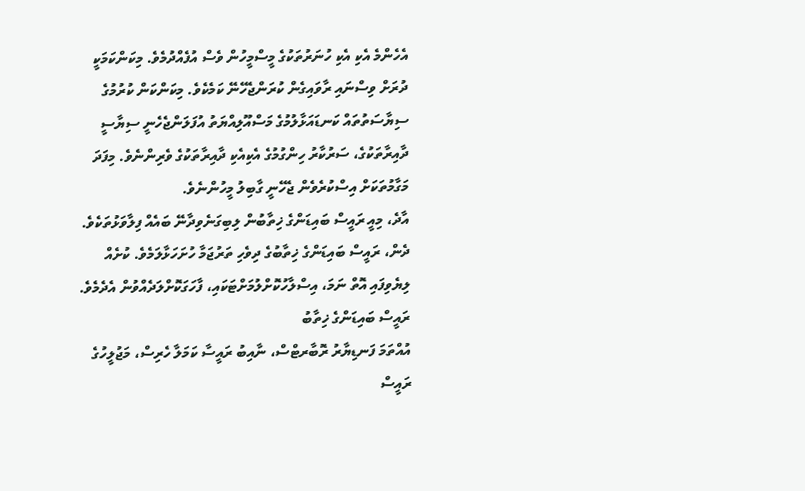އެހެންމެ އެކި އެކި ހުނަރުތަކުގެ މީސްމީހުން ވެސް އުފެއްދުމެވެ. މިކަންކަމަކީ ދުރަށް ވިސްނައި ރާވައިގެން ކުރަންޖެހޭނޭ ކަމެކެވެ. މިކަންކަން ކުރުމުގެ ސިޔާސަތުތައް ކަނޑައަޅާލުމުގެ މަސްއޫލިއްޔަތު އުފަލަންޖެހެނީ ސިޔާސީ ދާއިރާތަކުގެ، ސަރުކާރު ހިންގުމުގެ އެކިއެކި ދާއިރާތަކުގެ ވެރިންނެވެ. މިފަދަ މަގާމުތަކަށް އިސްކުރެވެން ޖެހޭނީ ގާބިލު މީހުންނެވެ.
އާދެ، މިއީ ރައީސް ބައިޑަންގެ ޚިތާބުން ލިބިގަނެވިދާނޭ ބައެއް ފިލާވަޅުތަކެވެ. ދެން، ރައީސް ބައިޑަންގެ ޚިތާބުގެ ދިވެހި ތަރުޖަމާ ހުށަހަޅާލަމެވެ. ކުށެއް ލިޔެވިފައި އޮތް ނަމަ، އިސްލާހުކޮށްލުމަށްޓަކައި، ފާހަގަކޮށްލަދެއްވުން އެދެމެވެ.
ރައީސް ބައިޑަންގެ ޚިތާބު
އުއްތަމަ ފަނޑިޔާރު ރޮބާރޓްސް، ނާއިބު ރައީސާ ކަމަލާ ހެރިސް، މަޖުލީހުގެ ރައީސް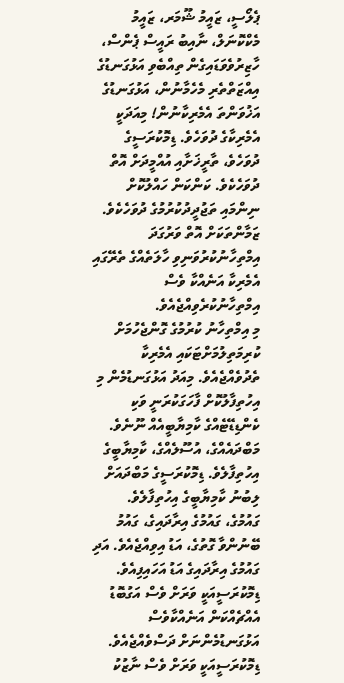ޕެލޯސީ، ޒައީމު ޝޫމަރ، ޒައީމު މެކްކޮނަލް، ނާއިބު ރައީސް ޕެންސް، ހާޒިރުވެވަޑައިގެން ތިއްބެވި އަޅުގަނޑުގެ އިއްޒަތްތެރި މެހެމާނުން، އަޅުގަނޑުގެ އަޚުވަންތަ އެމެރިކާނުން! މިއަދަކީ އެމެރިކާގެ ދުވަހެވެ. ޑިމޮކުރަސީގެ ދުވަހެވެ، ތާރީޚަށާއި އުއްމީދަށް އޮތް ދުވަހެކެވެ. ކަންކަން ހައްލުކޮށް ނިންމައި ތަޖުދީދުކުރުމުގެ ދުވަހެކެވެ. ޒަމާންތަކަށް އޮތް ވަރުގަދަ އިމްތިހާނުކުރުވަނިވި ހާލަތެއްގެ ތެރޭގައި އެމެރިކާ އަނެއްކާ ވެސް އިމްތިހާނުކުރެވިއްޖެއެވެ.
މި އިމްތިހާނު ކުރުމުގެ ގޮންޖެހުމަށް ކުރިމަތިލުމަށްޓަކައި އެމެރިކާ ތެދުވެއްޖެއެވެ. މިއަދު އަޅުގަނޑުމެން މި އިހުތިފާލުކޮށް ފާހަގަކުރަނީ ވަކި ކެންޑިޑޭޓެއްގެ ކާމިޔާބީއެއް ނޫނެވެ. މަބްދައެއްގެ، އުސޫލެއްގެ، ކާމިޔާބީގެ އިހުތިފާލެވެ. ޑިމޮކުރަސީގެ މަބްދައަށް ލިބުނު ކާމިޔާބީގެ އިހުތިފާލެވެ. ގައުމުގެ، ގައުމުގެ އިރާދައިގެ، ގައުމު ބޭނުންވާ ގޮތުގެ، އަޑު އިވިއްޖެއެވެ. އަދި ގައުމުގެ އިރާދައިގެ އަޑު އަހައިފިއެވެ.
ޑިމޮކުރަސީއަކީ ވަރަށް ވެސް އަގުބޮޑު އެއްޗެއްކަން އަނެއްކާވެސް އަޅުގަނޑުމެންނަށް ދަސްވެއްޖެއެވެ. ޑިމޮކުރަސީއަކީ ވަރަށް ވެސް ނާޒުކު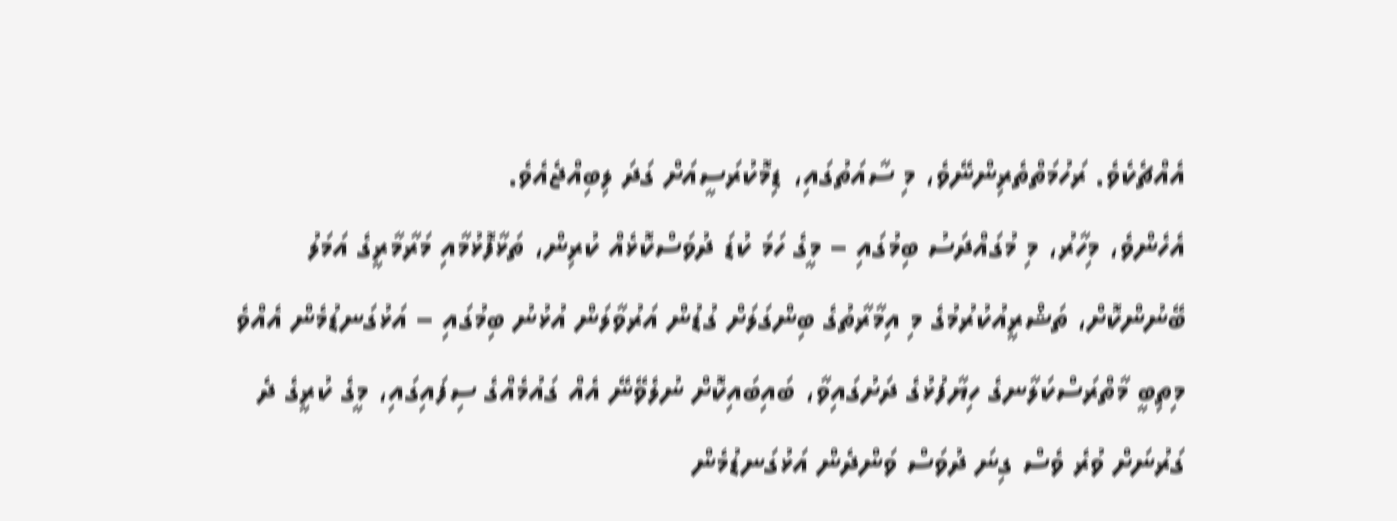އެއްޗެކެވެ. ރަހުމަތްތެރިންނޭވެ، މި ސާއަތުގައި، ޑިމޮކުރަސީއަށް ގަދަ ލިބިއްޖެއެވެ.
އެހެންވެ، މިހާރު، މި މުގައްދަސު ބިމުގައި – މީގެ ހަމަ ކުޑަ ދުވަސްކޮޅެއް ކުރިން، ތަޅާފޮޅުމާއި މަރާމާރީގެ އަމަލު ބޭނުންކޮށް، ތަޝްރީއުކުރުމުގެ މި އިމާރާތުގެ ބިންގަލަށް ގުޑުން އަރުވާލަން އުޅުނު ބިމުގައި – އަޅުގަނޑުމެން އެއްވެ މިތިބީ މާތްރަސްކަލާނގެ ހިޔާފުޅުގެ ދަށުގައިވާ، ބައިބައިކޮށް ނުލެވޭނޭ އެއް ގައުމެއްގެ ސިފައިގައި، މީގެ ކުރީގެ ދެ ގަރުނަށް ވުރެ ވެސް ގިނަ ދުވަސް ވަންދެން އަޅުގަނޑުމެން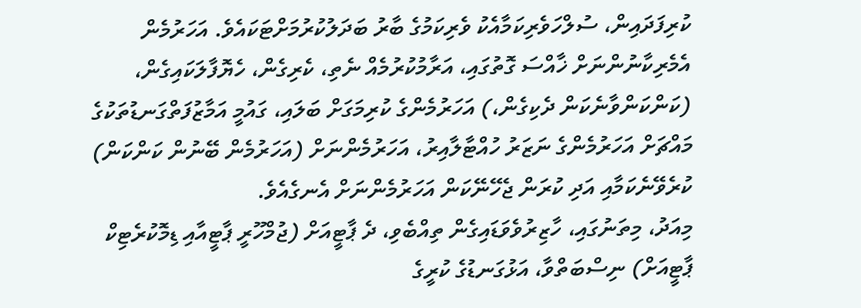ކުރިފަދައިން، ސުލްހަވެރިކަމާއެކު ވެރިކަމުގެ ބާރު ބަދަލުކުރުމަށްޓަކައެވެ. އަހަރުމެން އެމެރިކާނުންނަށް ޚާއްސަ ގޮތުގައި، އަރާމުކުރުމެއް ނެތި، ކެރިގެން، ހެޔޮފާލަކައިގެން، (ކަންކަންވާނެކަން ދެކިގެން،) އަހަރުމެންގެ ކުރިމަގަށް ބަލައި، ގައުމީ އަމާޒުފަތްގަނޑުތަކުގެ މައްޗަށް އަހަރުމެންގެ ނަޒަރު ހުއްޓާލާއިރު، އަހަރުމެންނަށް (އަހަރުމެން ބޭނުން ކަންކަން) ކުރެވޭނެކަމާއި އަދި ކުރަން ޖެހޭނޭކަން އަހަރުމެންނަށް އެނގެއެވެ.
މިއަދު، މިތަނުގައި، ހާޒިރުވެވަޑައިގެން ތިއްބެވި، ދެ ޕާޓީއަށް (ޖުމްހޫރީ ޕާޓީއާއި ޑިމޮކުރެޓިކް ޕާޓީއަށް) ނިސްބަތްވާ، އަޅުގަނޑުގެ ކުރީގެ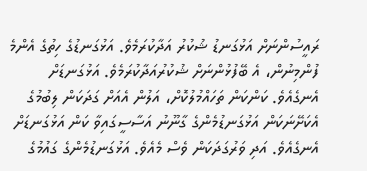ރައީސުންނަށް އަޅުގަނޑު ޝުކުރު އަދާކުރަމެވެ. އަޅުގަނޑުގެ ހިތުގެ އެންމެ ފުންމިނުން، އެ ބޭފުޅުންނަށް ޝުކުރުއަދާކުރަމެވެ. އަޅުގަނޑަށް އެނގެއެވެ. ކަންކަން ތަހައްމުލުކޮށް، އަލުން އެއަށް ގަދަކަން ލިބުމުގެ އެކަށޭނަކަން އަޅުގަނޑުމެންގެ ގާނޫނު އަސާސީގައިވާ ކަން އަޅުގަނޑަށް އެނގެއެވެ. އަދި ވަރުގަދަކަން ވެސް މެއެވެ. އަޅުގަނޑުމެންގެ ގައުމުގެ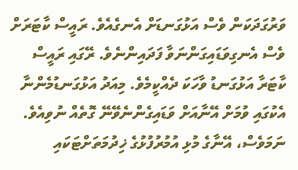ވަރުގަދަކަން ވެސް އަޅުގަނޑަށް އެނގެއެވެ. ރައީސް ކާޓަރަށް ވެސް އެނގިވަޑައިގަންނަވާ ފަދައިންނެވެ. ރޭގައި ރައީސް ކާޓަރާ އަޅުގަނޑު ވާހަކަ ދެއްކީމެވެ. މިއަދު އަޅުގަނޑުމެންނާ އެކުގައި ވުމަށް އޭނާއަށް ވަޑައިގެންނެވޭނޭ ގޮތެއް ނުވިއެވެ. ނަމަވެސް، އޭނާގެ މުޅި އުމުރުފުޅުގެ ޚިދުމަތަށްޓަކައި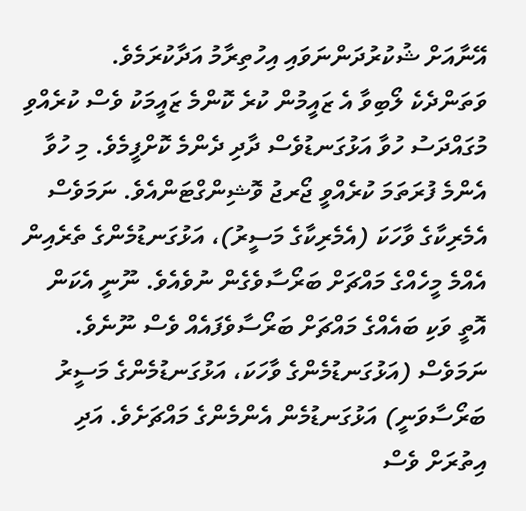އޭނާއަށް ޝުކުރުދަންނަވައި އިހުތިރާމު އަދާކުރަމެވެ.
ވަތަންދެކެ ލޯބިވާ އެ ޒައީމުން ކުރެ ކޮންމެ ޒައީމަކު ވެސް ކުރެއްވި މުގައްދަސު ހުވާ އަޅުގަނޑުވެސް ދާދި ދެންމެ ކޮށްފީމެވެ. މި ހުވާ އެންމެ ފުރަތަމަ ކުރެއްވީ ޖޯރޖު ވޮޝިންގްޓަންއެވެ. ނަމަވެސް އެމެރިކާގެ ވާހަކަ (އެމެރިކާގެ މަސީރު)، އަޅުގަނޑުމެންގެ ތެރެއިން އެއްމެ މީހެއްގެ މައްޗަށް ބަރޯސާވެގެން ނުވެއެވެ. ނޫނީ އެކަން އޮތީ ވަކި ބައެއްގެ މައްޗަށް ބަރޯސާވެފައެއް ވެސް ނޫނެވެ. ނަމަވެސް (އަޅުގަނޑުމެންގެ ވާހަކަ، އަޅުގަނޑުމެންގެ މަސީރު ބަރޯސާވަނީ) އަޅުގަނޑުމެން އެންމެންގެ މައްޗަށެވެ. އަދި އިތުރަށް ވެސް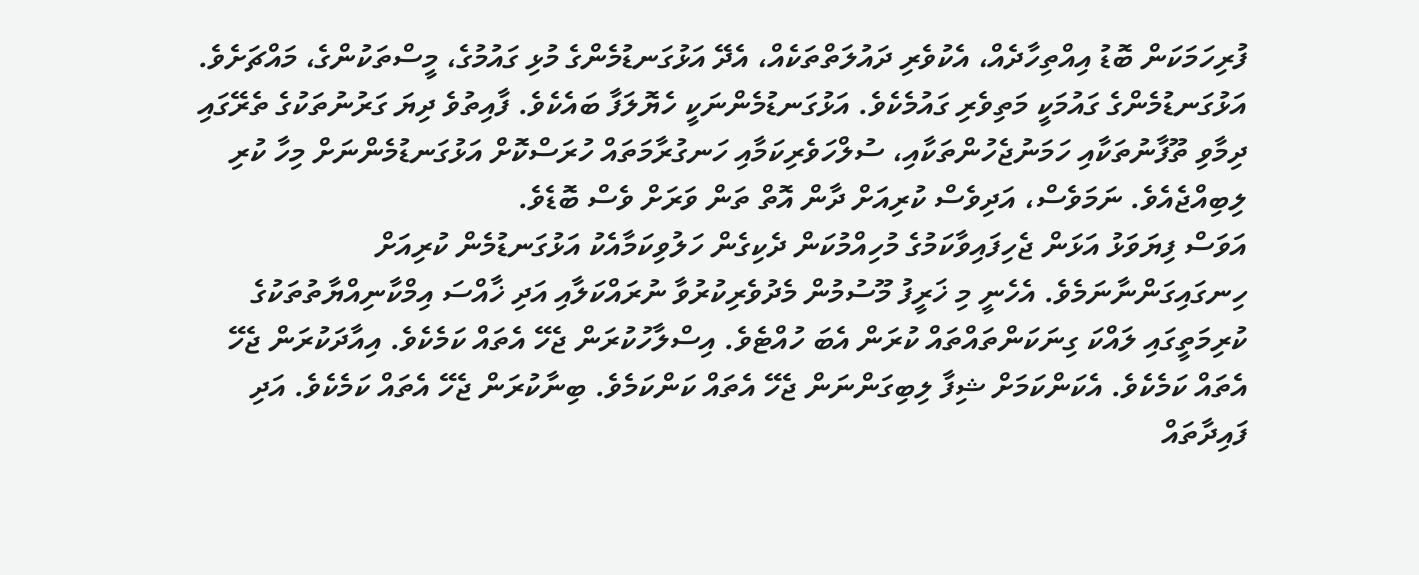ފުރިހަމަކަން ބޮޑު އިއްތިހާދެއް، އެކުވެރި ދައުލަތްތަކެއް، އެދޭ އަޅުގަނޑުމެންގެ މުޅި ގައުމުގެ، މީސްތަކުންގެ، މައްޗަށެވެ. އަޅުގަނޑުމެންގެ ގައުމަކީ މަތިވެރި ގައުމެކެވެ. އަޅުގަނޑުމެންނަކީ ހެޔޮލަފާ ބައެކެވެ. ފާއިތުވެ ދިޔަ ގަރުނުތަކުގެ ތެރޭގައި ދިމާވި ތޫފާނުތަކާއި ހަމަނުޖެހުންތަކާއި، ސުލްހަވެރިކަމާއި ހަނގުރާމަތައް ހުރަސްކޮށް އަޅުގަނޑުމެންނަށް މިހާ ކުރި ލިބިއްޖެއެވެ. ނަމަވެސް، އަދިވެސް ކުރިއަށް ދާން އޮތް ތަން ވަރަށް ވެސް ބޮޑެވެ.
އަވަސް ފިޔަވަޅު އަޅަން ޖެހިފައިވާކަމުގެ މުހިއްމުކަން ދެކިގެން ހަލުވިކަމާއެކު އަޅުގަނޑުމެން ކުރިއަށް ހިނގައިގަންނާނަމެވެ. އެހެނީ މި ޚަރީފު މޫސުމުން މެދުވެރިކުރުވާ ނުރައްކަލާއި އަދި ޚާއްސަ އިމްކާނިއްޔާތުތަކުގެ ކުރިމަތީގައި ލައްކަ ގިނަކަންތައްތައް ކުރަން އެބަ ހުއްޓެވެ. އިސްލާހުކުރަން ޖެހޭ އެތައް ކަމެކެވެ. އިއާދަކުރަން ޖެހޭ އެތައް ކަމެކެވެ. އެކަންކަމަށް ޝިފާ ލިބިގަންނަން ޖެހޭ އެތައް ކަންކަމެވެ. ބިނާކުރަން ޖެހޭ އެތައް ކަމެކެވެ. އަދި ފައިދާތައް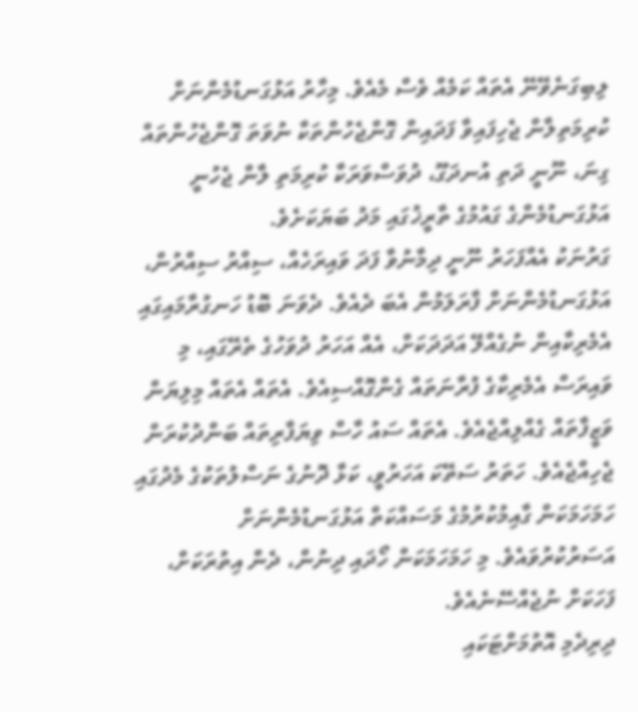ލިބިގަނެވޭނޭ އެތައް ކަމެއް ވެސް މެއެވެ. މިހާރު އަޅުގަނޑުމެންނަށް ކުރިމަތިލާން ޖެހިފައިވާ ފަދައިން ގޮންޖެހުންތަކާ ނުވަތަ ގޮންޖެހުންތައް ގިނަ، ނޫނީ ދަތި އުނދަގޫ، ދުވަސްވަރަކާ ކުރިމަތި ލާން ޖެހުނީ އަޅުގަނޑުމެންގެ ގައުމުގެ ތާރީޚުގައި މަދު ބަޔަކަށެވެ.
ގަރުނަކު އެއްފަހަރު ނޫނީ ދިމާނުވާ ފަދަ ވައިރަހެއް، ސިއްރު ސިއްރުން، އަޅުގަނޑުމެންނަށް ފާރަލަމުން އެބަ ދެއެވެ. ދެވަނަ ބޮޑު ހަނގުރާމައިގައި އެމެރިކާއިން ނުގެއްލޭ އަދަދަކަށް، އެއް އަހަރު ދުވަހުގެ ތެރޭގައި، މި ވައިރަސް އެމެރިކާގެ ފުރާނަތައް ގެންގޮއްސިއެވެ. އެތައް އެތައް މިލިޔަން ވަޒީފާތައް ގެއްލިއްޖެއެވެ. އެތައް ސައު ހާސް ވިޔަފާރިތައް ބަންދުކުރަން ޖެހިއްޖެއެވެ. ހަތަރު ސަތޭކަ އަހަރުވީ، ކަޅާ ދޮނުގެ ނަސްލުތަކުގެ މެދުގައި ހަމަހަމަކަން ގާއިމުކުރުމުގެ މަސައްކަތް އަޅުގަނޑުމެންނަށް އަސަރުކުރުވައެވެ. މި ހަމަހަމަކަން ހޯދައި ދިނުން، ދެން އިތުރަކަށް، ފަހަކަށް ނުޖެއްސޭނެއެވެ.
ދިރިދެމި އޮތުމަށްޓަކައި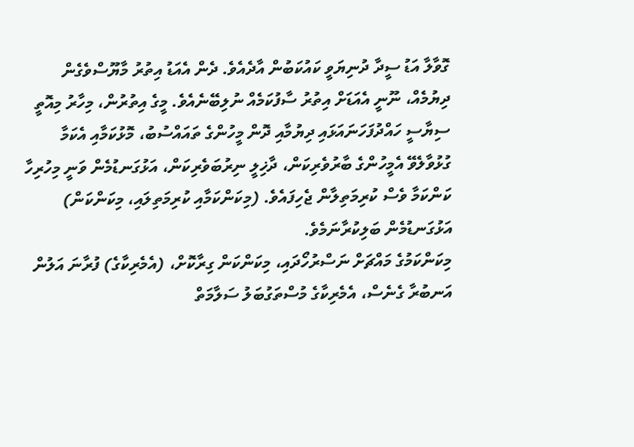ގޮވާލާ އަޑު ސީދާ ދުނިޔަވީ ކައުކަބުން އާދެއެވެ. ދެން އެއަޑު އިތުރު މާޔޫސްވެގެން ދިޔުމެއް، ނޫނީ އެއަޑަށް އިތުރު ސާފުކަމެއް ނުލިބޭނެއެވެ. މީގެ އިތުރުން، މިހާރު މިއޮތީ ސިޔާސީ ހައްދުފަހަނައަޅައި ދިޔުމާއި ދޮން މީހުންގެ ތައައްސުބު، މޮޅުކަމާއި އެކަމާ ގުޅުވާލެވޭ އެމީހުންގެ ބާރުވެރިކަން، ދާޚިލީ ނިރުބަވެރިކަން، އަޅުގަނޑުމެން ވަނީ މިހުރިހާ ކަންކަމާ ވެސް ކުރިމަތިލާން ޖެހިފައެވެ. (މިކަންކަމާއި ކުރިމަތިލައި، މިކަންކަން) އަޅުގަނޑުމެން ބަލިކުރާނަމެވެ.
މިކަންކަމުގެ މައްޗަށް ނަސްރުހޯދައި، މިކަންކަން ގިރާކޮށް، (އެމެރިކާގެ) ފުރާނަ އަލުން އަނބުރާ ގެނެސް، އެމެރިކާގެ މުސްތަގުބަލު ސަލާމަތް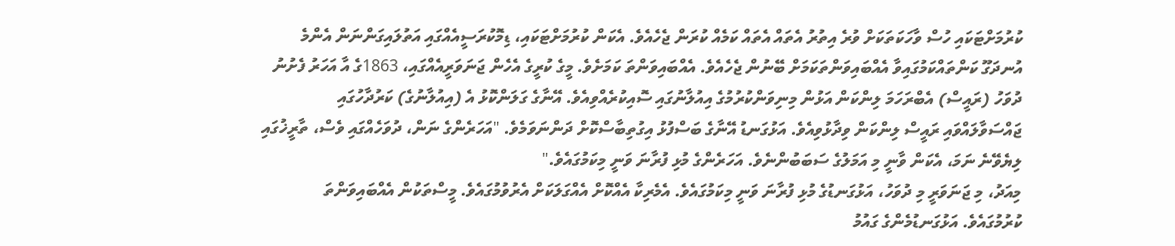ކުރުމަށްޓަކައި ހުސް ވާހަކަތަކަށް ވުރެ އިތުރު އެތައް އެތައް ކަމެއް ކުރަން ޖެހެއެވެ. އެކަން ކުރުމަށްޓަކައި، ޑިމޮކުރަސީއެއްގައި އަތުލައިގަންނަން އެންމެ އުނދަގޫ ކަންތައްކަމުގައިވާ އެއްބައިވަންތަކަމަށް ބޭނުން ޖެހެއެވެ. އެއްބައިވަންތަ ކަމަށެވެ. މީގެ ކުރީގެ އެހެން ޖަނަވަރީއެއްގައި، 1863ގެ އާ އަހަރު ފެށުނު ދުވަހު (ރައީސް) އެބްރަހަމަ ލިންކަން އަޅުން މިނިވަންކުރުމުގެ އިއުލާނުގައި ސޮއިކުރެއްވިއެވެ. އޭނާގެ ގަލަންކޮޅު އެ (އިއުލާނުގެ) ކަރުދާހުގައި ޖައްސަވާލައްވައި ރައީސް ލިންކަން ވިދާޅުވިއެވެ. އަޅުގަނޑު އޭނާގެ ބަސްފުޅު އިގުތިބާސްކޮށް ދަންނަވަމެވެ. "އަހަރެންގެ ނަން، ދުވަހެއްގައި ވެސް، ތާރީޚުގައި ލިޔެވޭނެ ނަމަ، އެކަން ވާނީ މި އަމަލުގެ ސަބަބުންނެވެ. އަހަރެންގެ މުޅި ފުރާނަ ވަނީ މިކަމުގައެވެ."
މިއަދު، މި ޖަނަވަރީ މި ދުވަހު، އަޅުގަނޑުގެ މުޅި ފުރާނަ ވަނީ މިކަމުގައެވެ. އެމެރިކާ އެއްކޮށް އެއްގަލަކަށް އެރުވުމުގައެވެ. މީސްތަކުން އެއްބައިވަންތަ ކުރުމުގައެވެ. އަޅުގަނޑުމެންގެ ގައުމު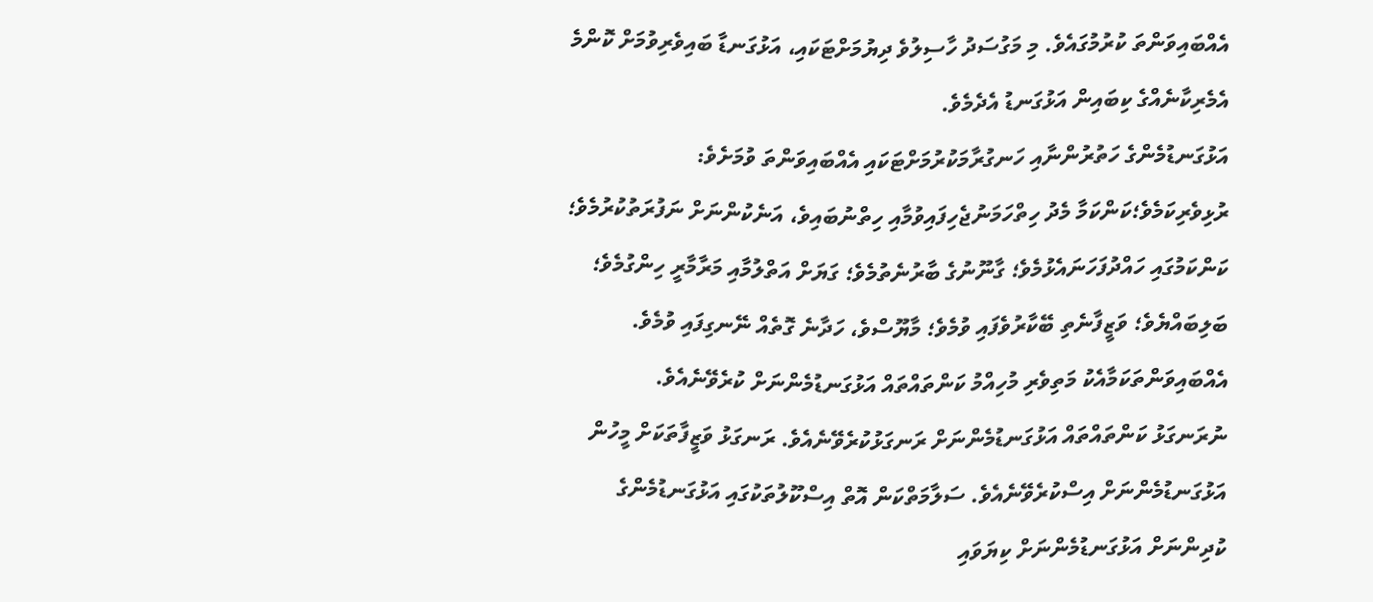އެއްބައިވަންތަ ކުރުމުގައެވެ. މި މަގުސަދު ހާސިލުވެ ދިޔުމަށްޓަކައި، އަޅުގަނޑާ ބައިވެރިވުމަށް ކޮންމެ އެމެރިކާނެއްގެ ކިބައިން އަޅުގަނޑު އެދެމެވެ.
އަޅުގަނޑުމެންގެ ހަތުރުންނާއި ހަނގުރާމަކުރުމަށްޓަކައި އެއްބައިވަންތަ ވުމަށެވެ: ރުޅިވެރިކަމެވެ؛ކަންކަމާ މެދު ހިތްހަމަނުޖެހިފައިވުމާއި ހިތްނުބައިވެ، އަނެކުންނަށް ނަފުރަތުކުރުމެވެ؛ ކަންކަމުގައި ހައްދުފަހަނައެޅުމެވެ؛ ގާނޫނުގެ ބާރުނެތުމެވެ؛ ގަޔަށް އަތްލުމާއި މަރާމާރީ ހިންގުމެވެ؛ ބަލިބައްޔެވެ؛ ވަޒީފާނެތި ބޭކާރުވެފައި ވުމެވެ؛ މާޔޫސްވެ، ހަދާނެ ގޮތެއް ނޭނގިފައި ވުމެވެ. އެއްބައިވަންތަކަމާއެކު މަތިވެރި މުހިއްމު ކަންތައްތައް އަޅުގަނޑުމެންނަށް ކުރެވޭނެއެވެ.
ނުރަނގަޅު ކަންތައްތައް އަޅުގަނޑުމެންނަށް ރަނގަޅުކުރެވޭނެއެވެ. ރަނގަޅު ވަޒީފާތަކަށް މީހުން އަޅުގަނޑުމެންނަށް އިސްކުރެވޭނެއެވެ. ސަލާމަތްކަން އޮތް އިސްކޫލުތަކުގައި އަޅުގަނޑުމެންގެ ކުދިންނަށް އަޅުގަނޑުމެންނަށް ކިޔަވައި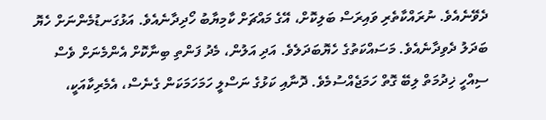ދެވޭނެއެވެ. ނުރައްކާތެރި ވައިރަސް ބަލިކޮށް، އޭގެ މައްޗަށް ކާމިޔާބު ހޯދިދާނެއެވެ. އަޅުގަނޑުމެންނަށް ހެޔޮ ބަދަލު ދެވިދާނެއެވެ. މަސައްކަތުގެ ހެޔޮބަދަލެވެ. އަދި އަލުން، މެދު ފަންތި ބިނާކޮށް އެންމެނަށް ވެސް ސިއްހީ ޚިދުމަތް ލިބޭ ގޮތް ހަމަޖެއްސުމެވެ. ދޮނާއި ކަޅުގެ ނަސްލީ ހަމަހަމަކަން ގެނެސް، އެމެރިކާއަކީ،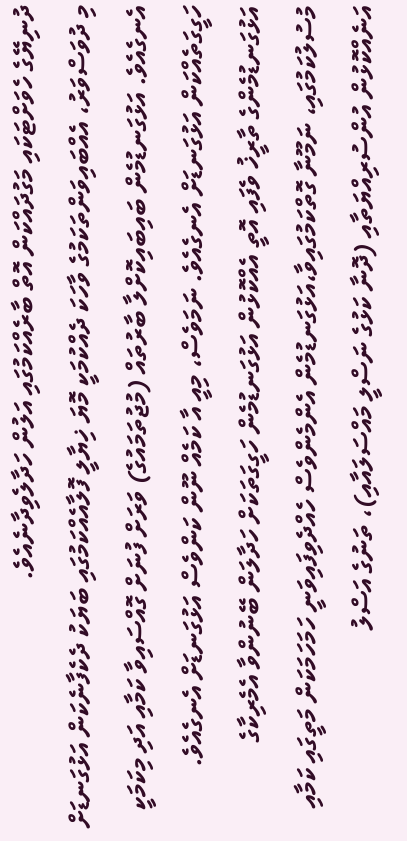ދުނިޔޭގެ ހެވަށްޓަކައި މަގުދައްކަން އޮތް ބާރެއްކަމުގައި އަލުން ހަދާލެވިދާނެއެވެ.
މި ދުވަސްވަރު، އެއްބައިވަންތަކަމުގެ ވާހަކަ ދެއްކުމަކީ މޮޔަ ޚިޔާލީ ފޮލާއެއްކަމުގައި ބަޔަކު ދެކެފާނެކަން އަޅުގަނޑަށް އެނގެއެވެ. އަޅުގަނޑުމެން ބައިބައިކޮށްލާ ބާރުތައް (މުޖުތަމައުގެ) ވަރަށް ފުނަށް ގޮއްސައިވާ ކަމާއި އަދި މިކަމަކީ ހަގީގަތެއްކަން އަޅުގަނޑަށް އެނގެއެވެ. ނަމަވެސް، މިއީ އާ ކަމެއް ނޫން ކަންވެސް އަޅުގަނޑަށް އެނގެއެވެ. އަޅުގަނޑުމެންގެ ތާރީޚު ވެފައި އޮތީ އެއްކޮޅުން އަޅުގަނޑުމެން ހަގީގަތަކަށް ހަދާލަން ބޭނުންވާ އެމެރިކާގެ މުސުލުކަމުގައި، ނަމޫނާ ގޮތްކަމުގައިވާ،އަޅުގަނޑުމެން އެންމެންވެސް ހެއްދެވިފައިވަނީ ހަމަހަމަކަން މަތީގައި ކަމާއި އަނެއްކޮޅުން އުންސުރިއްޔަތާއި (ދޮނާ ކަޅުގެ ނަސްލީ މައްސަލައާއި)، ތަނުގެ އަސްލު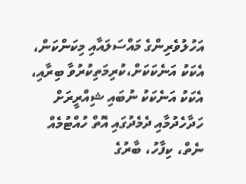އަހުލުވެރިންގެ މައްސަލައާއި މިކަންކަން، އެކަކު އަނެކަކަށް،ކުރިމަތިކުރުވާ ބިރާއި، އެކަކު އަނެކަކު ނުބައި ޝިއްރީރަށް ހަދާހެދުމާއި ދެމެދުގައި އޮތް ހުއްޓުމެއް ނެތް، ކިފާހު، ބާރުގެ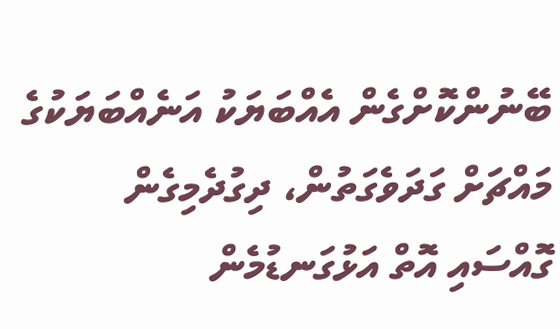ބޭނުންކޮށްގެން އެއްބަޔަކު އަނެއްބަޔަކުގެ މައްޗަށް ގަދަވެގަތުން، ދިގުދެމިގެން ގޮއްސައި އޮތް އަޅުގަނޑުމެން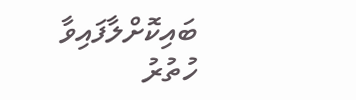ބައިކޮށްލާފައިވާ ހުތުރު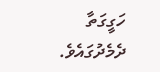ހަގީގަތާ ދެމެދުގައެވެ.